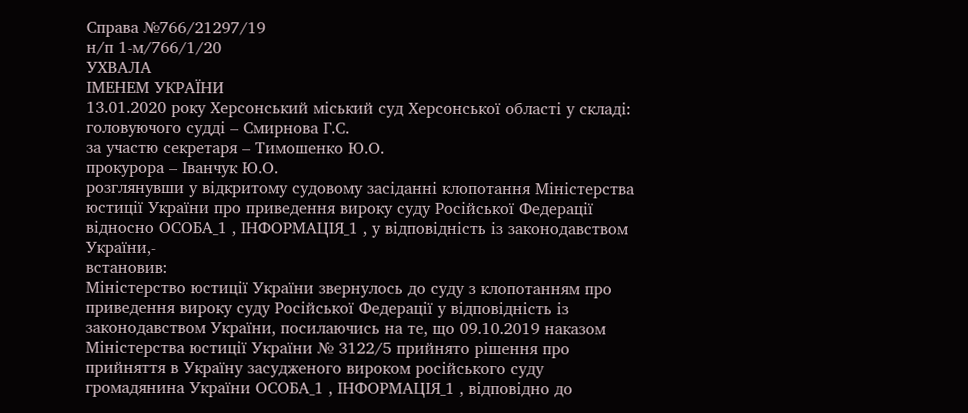Справа №766/21297/19
н/п 1-м/766/1/20
УХВАЛА
ІМЕНЕМ УКРАЇНИ
13.01.2020 року Херсонський міський суд Херсонської області у складі:
головуючого судді – Смирнова Г.С.
за участю секретаря – Тимошенко Ю.О.
прокурора – Іванчук Ю.О.
розглянувши у відкритому судовому засіданні клопотання Міністерства юстиції України про приведення вироку суду Російської Федерації відносно ОСОБА_1 , ІНФОРМАЦІЯ_1 , у відповідність із законодавством України,-
встановив:
Міністерство юстиції України звернулось до суду з клопотанням про приведення вироку суду Російської Федерації у відповідність із законодавством України, посилаючись на те, що 09.10.2019 наказом Міністерства юстиції України № 3122/5 прийнято рішення про прийняття в Україну засудженого вироком російського суду громадянина України ОСОБА_1 , ІНФОРМАЦІЯ_1 , відповідно до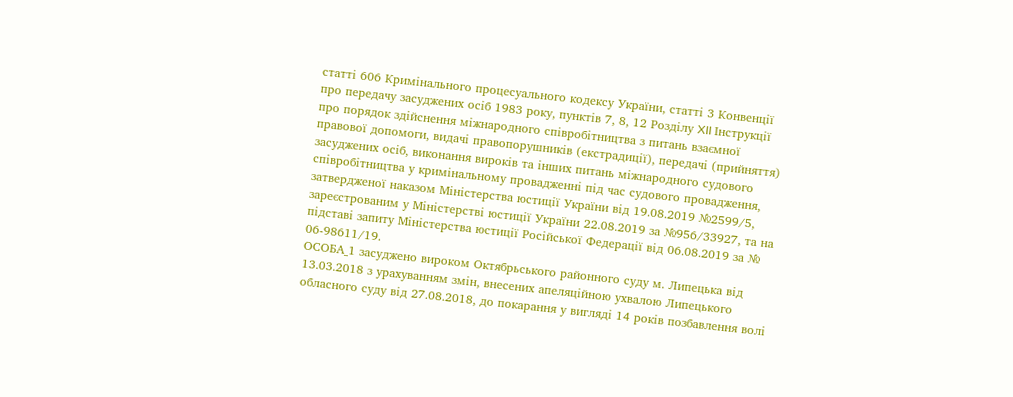статті 606 Кримінального процесуального кодексу України, статті 3 Конвенції про передачу засуджених осіб 1983 року, пунктів 7, 8, 12 Розділу XII Інструкції про порядок здійснення міжнародного співробітництва з питань взаємної правової допомоги, видачі правопорушників (екстрадиції), передачі (прийняття) засуджених осіб, виконання вироків та інших питань міжнародного судового співробітництва у кримінальному провадженні під час судового провадження, затвердженої наказом Міністерства юстиції України від 19.08.2019 №2599/5, зареєстрованим у Міністерстві юстиції України 22.08.2019 за №956/33927, та на підставі запиту Міністерства юстиції Російської Федерації від 06.08.2019 за № 06-98611/19.
ОСОБА_1 засуджено вироком Октябрьського районного суду м. Липецька від 13.03.2018 з урахуванням змін, внесених апеляційною ухвалою Липецького обласного суду від 27.08.2018, до покарання у вигляді 14 років позбавлення волі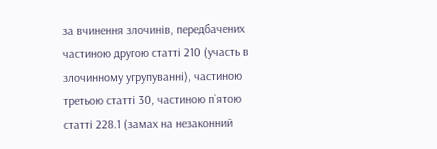за вчинення злочинів, передбачених частиною другою статті 210 (участь в злочинному угрупуванні), частиною третьою статті 30, частиною п`ятою статті 228.1 (замах на незаконний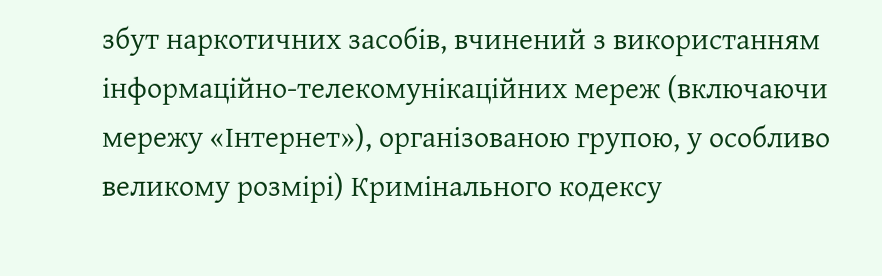збут наркотичних засобів, вчинений з використанням інформаційно-телекомунікаційних мереж (включаючи мережу «Інтернет»), організованою групою, у особливо великому розмірі) Кримінального кодексу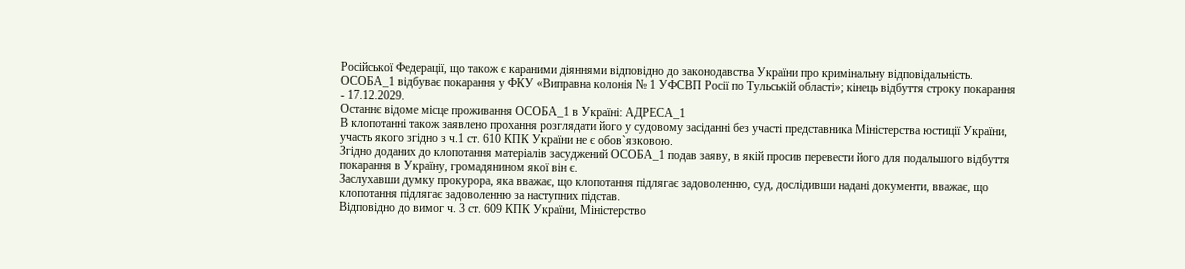Російської Федерації, що також є караними діяннями відповідно до законодавства України про кримінальну відповідальність.
ОСОБА_1 відбуває покарання у ФКУ «Виправна колонія № 1 УФСВП Росії по Тульській області»; кінець відбуття строку покарання - 17.12.2029.
Останнє відоме місце проживання ОСОБА_1 в Україні: АДРЕСА_1
В клопотанні також заявлено прохання розглядати його у судовому засіданні без участі представника Міністерства юстиції України, участь якого згідно з ч.1 ст. 610 КПК України не є обов`язковою.
Згідно доданих до клопотання матеріалів засуджений ОСОБА_1 подав заяву, в якій просив перевести його для подальшого відбуття покарання в Україну, громадянином якої він є.
Заслухавши думку прокурора, яка вважає, що клопотання підлягає задоволенню, суд, дослідивши надані документи, вважає, що клопотання підлягає задоволенню за наступних підстав.
Відповідно до вимог ч. 3 ст. 609 КПК України, Міністерство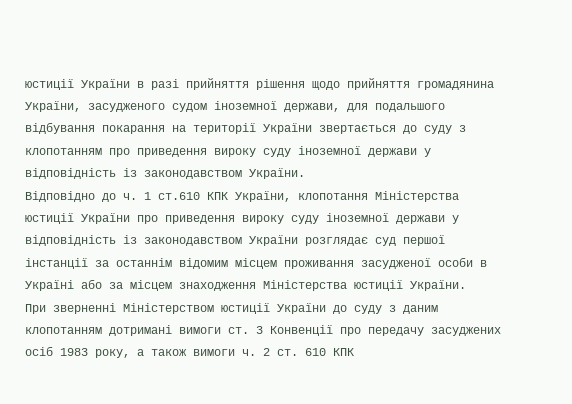юстиції України в разі прийняття рішення щодо прийняття громадянина України, засудженого судом іноземної держави, для подальшого відбування покарання на території України звертається до суду з клопотанням про приведення вироку суду іноземної держави у відповідність із законодавством України.
Відповідно до ч. 1 ст.610 КПК України, клопотання Міністерства юстиції України про приведення вироку суду іноземної держави у відповідність із законодавством України розглядає суд першої інстанції за останнім відомим місцем проживання засудженої особи в Україні або за місцем знаходження Міністерства юстиції України.
При зверненні Міністерством юстиції України до суду з даним клопотанням дотримані вимоги ст. 3 Конвенції про передачу засуджених осіб 1983 року, а також вимоги ч. 2 ст. 610 КПК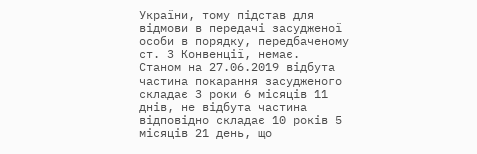України, тому підстав для відмови в передачі засудженої особи в порядку, передбаченому ст. 3 Конвенції, немає.
Станом на 27.06.2019 відбута частина покарання засудженого складає 3 роки 6 місяців 11 днів, не відбута частина відповідно складає 10 років 5 місяців 21 день, що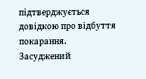підтверджується довідкою про відбуття покарання.
Засуджений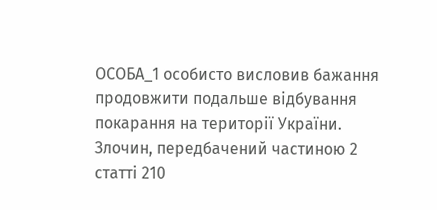ОСОБА_1 особисто висловив бажання продовжити подальше відбування покарання на території України.
Злочин, передбачений частиною 2 статті 210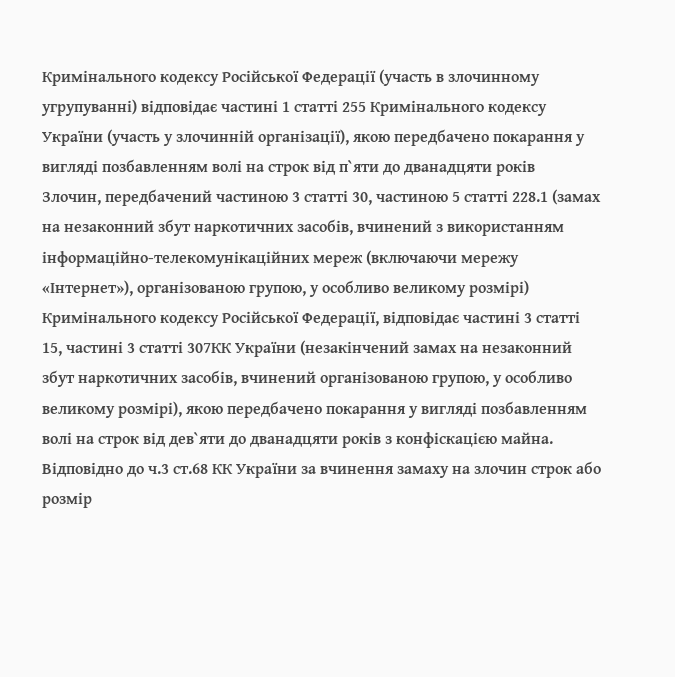Кримінального кодексу Російської Федерації (участь в злочинному угрупуванні) відповідає частині 1 статті 255 Кримінального кодексу України (участь у злочинній організації), якою передбачено покарання у вигляді позбавленням волі на строк від п`яти до дванадцяти років
Злочин, передбачений частиною 3 статті 30, частиною 5 статті 228.1 (замах на незаконний збут наркотичних засобів, вчинений з використанням інформаційно-телекомунікаційних мереж (включаючи мережу «Інтернет»), організованою групою, у особливо великому розмірі) Кримінального кодексу Російської Федерації, відповідає частині 3 статті 15, частині 3 статті 307КК України (незакінчений замах на незаконний збут наркотичних засобів, вчинений організованою групою, у особливо великому розмірі), якою передбачено покарання у вигляді позбавленням волі на строк від дев`яти до дванадцяти років з конфіскацією майна.
Відповідно до ч.3 ст.68 КК України за вчинення замаху на злочин строк або розмір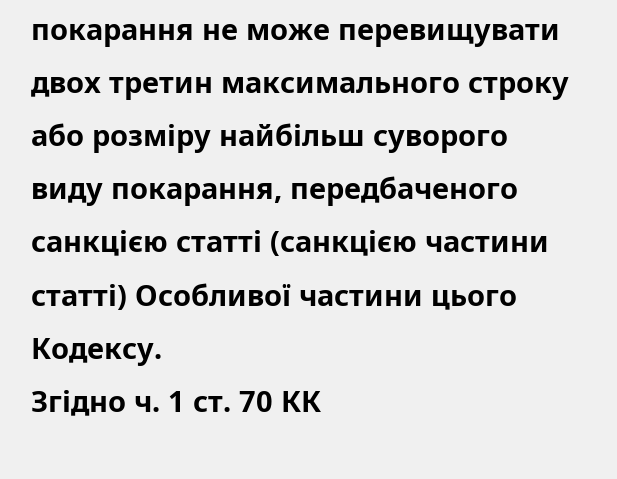покарання не може перевищувати двох третин максимального строку або розміру найбільш суворого виду покарання, передбаченого санкцією статті (санкцією частини статті) Особливої частини цього Кодексу.
Згідно ч. 1 ст. 70 КК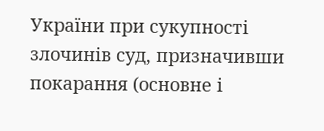України при сукупності злочинів суд, призначивши покарання (основне і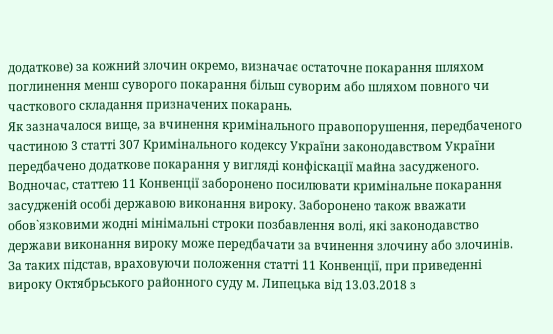додаткове) за кожний злочин окремо, визначає остаточне покарання шляхом поглинення менш суворого покарання більш суворим або шляхом повного чи часткового складання призначених покарань.
Як зазначалося вище, за вчинення кримінального правопорушення, передбаченого частиною 3 статті 307 Кримінального кодексу України законодавством України передбачено додаткове покарання у вигляді конфіскації майна засудженого.
Водночас, статтею 11 Конвенції заборонено посилювати кримінальне покарання засудженій особі державою виконання вироку. Заборонено також вважати обов`язковими жодні мінімальні строки позбавлення волі, які законодавство держави виконання вироку може передбачати за вчинення злочину або злочинів.
За таких підстав, враховуючи положення статті 11 Конвенції, при приведенні вироку Октябрьського районного суду м. Липецька від 13.03.2018 з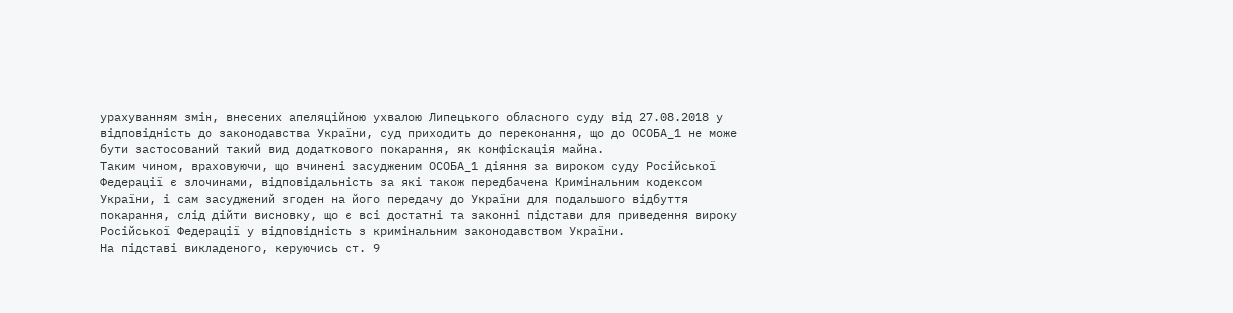урахуванням змін, внесених апеляційною ухвалою Липецького обласного суду від 27.08.2018 у відповідність до законодавства України, суд приходить до переконання, що до ОСОБА_1 не може бути застосований такий вид додаткового покарання, як конфіскація майна.
Таким чином, враховуючи, що вчинені засудженим ОСОБА_1 діяння за вироком суду Російської Федерації є злочинами, відповідальність за які також передбачена Кримінальним кодексом України, і сам засуджений згоден на його передачу до України для подальшого відбуття покарання, слід дійти висновку, що є всі достатні та законні підстави для приведення вироку Російської Федерації у відповідність з кримінальним законодавством України.
На підставі викладеного, керуючись ст. 9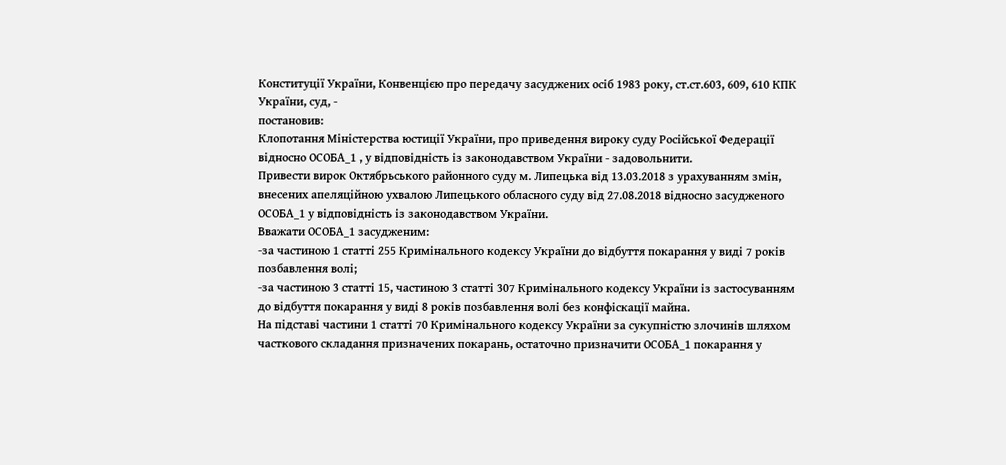Конституції України, Конвенцією про передачу засуджених осіб 1983 року, ст.ст.603, 609, 610 КПК України, суд, -
постановив:
Клопотання Міністерства юстиції України, про приведення вироку суду Російської Федерації відносно ОСОБА_1 , у відповідність із законодавством України - задовольнити.
Привести вирок Октябрьського районного суду м. Липецька від 13.03.2018 з урахуванням змін, внесених апеляційною ухвалою Липецького обласного суду від 27.08.2018 відносно засудженого ОСОБА_1 у відповідність із законодавством України.
Вважати ОСОБА_1 засудженим:
-за частиною 1 статті 255 Кримінального кодексу України до відбуття покарання у виді 7 років позбавлення волі;
-за частиною 3 статті 15, частиною 3 статті 307 Кримінального кодексу України із застосуванням до відбуття покарання у виді 8 років позбавлення волі без конфіскації майна.
На підставі частини 1 статті 70 Кримінального кодексу України за сукупністю злочинів шляхом часткового складання призначених покарань, остаточно призначити ОСОБА_1 покарання у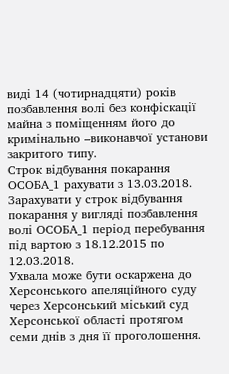виді 14 (чотирнадцяти) років позбавлення волі без конфіскації майна з поміщенням його до кримінально –виконавчої установи закритого типу.
Строк відбування покарання ОСОБА_1 рахувати з 13.03.2018.
Зарахувати у строк відбування покарання у вигляді позбавлення волі ОСОБА_1 період перебування під вартою з 18.12.2015 по 12.03.2018.
Ухвала може бути оскаржена до Херсонського апеляційного суду через Херсонський міський суд Херсонської області протягом семи днів з дня її проголошення.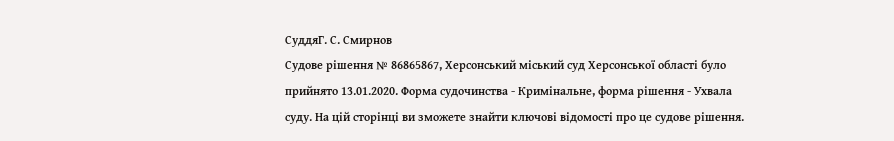СуддяГ. С. Смирнов
Судове рішення № 86865867, Херсонський міський суд Херсонської області було прийнято 13.01.2020. Форма судочинства - Кримінальне, форма рішення - Ухвала суду. На цій сторінці ви зможете знайти ключові відомості про це судове рішення.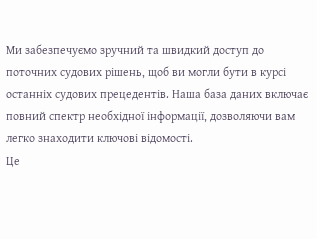Ми забезпечуємо зручний та швидкий доступ до поточних судових рішень, щоб ви могли бути в курсі останніх судових прецедентів. Наша база даних включає повний спектр необхідної інформації, дозволяючи вам легко знаходити ключові відомості.
Це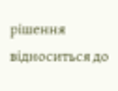рішення відноситься до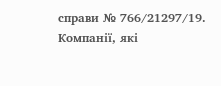справи № 766/21297/19. Компанії, які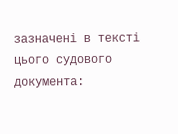зазначені в тексті цього судового документа: